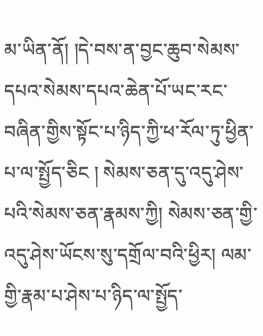མ་ཡིན་ནོ། །དེ་བས་ན་བྱང་ཆུབ་སེམས་དཔའ་སེམས་དཔའ་ཆེན་པོ་ཡང་རང་བཞིན་གྱིས་སྟོང་པ་ཉིད་ཀྱི་ཕ་རོལ་ཏུ་ཕྱིན་པ་ལ་སྤྱོད་ཅིང ། སེམས་ཅན་དུ་འདུ་ཤེས་པའི་སེམས་ཅན་རྣམས་ཀྱི། སེམས་ཅན་གྱི་འདུ་ཤེས་ཡོངས་སུ་དགྲོལ་བའི་ཕྱིར། ལམ་གྱི་རྣམ་པ་ཤེས་པ་ཉིད་ལ་སྤྱོད་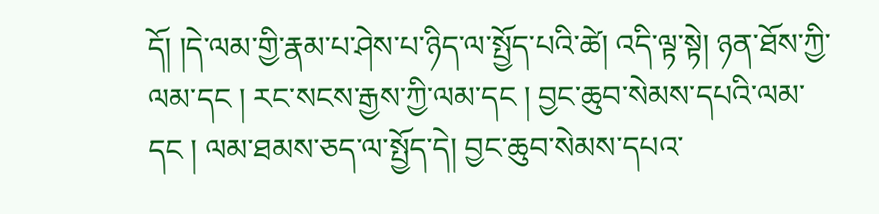དོ། །དེ་ལམ་གྱི་རྣམ་པ་ཤེས་པ་ཉིད་ལ་སྤྱོད་པའི་ཚེ། འདི་ལྟ་སྟེ། ཉན་ཐོས་ཀྱི་ལམ་དང ། རང་སངས་རྒྱས་ཀྱི་ལམ་དང ། བྱང་ཆུབ་སེམས་དཔའི་ལམ་དང ། ལམ་ཐམས་ཅད་ལ་སྤྱོད་དེ། བྱང་ཆུབ་སེམས་དཔའ་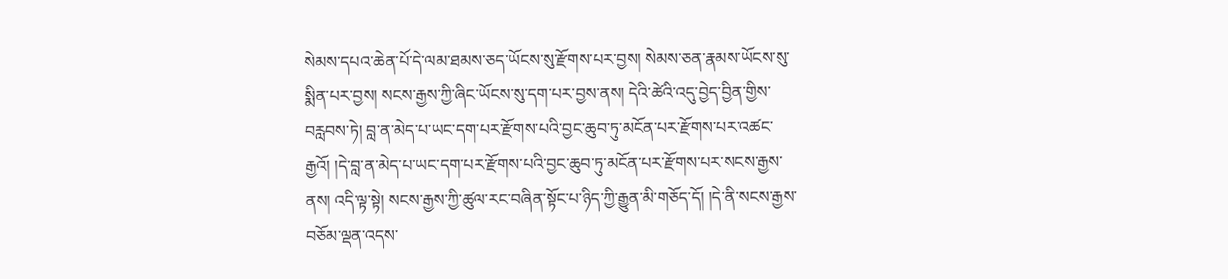སེམས་དཔའ་ཆེན་པོ་དེ་ལམ་ཐམས་ཅད་ཡོངས་སུ་རྫོགས་པར་བྱས། སེམས་ཅན་རྣམས་ཡོངས་སུ་སྨིན་པར་བྱས། སངས་རྒྱས་ཀྱི་ཞིང་ཡོངས་སུ་དག་པར་བྱས་ནས། དེའི་ཚེའི་འདུ་བྱེད་བྱིན་གྱིས་བརླབས་ཏེ། བླ་ན་མེད་པ་ཡང་དག་པར་རྫོགས་པའི་བྱང་ཆུབ་ཏུ་མངོན་པར་རྫོགས་པར་འཚང་རྒྱའོ། །དེ་བླ་ན་མེད་པ་ཡང་དག་པར་རྫོགས་པའི་བྱང་ཆུབ་ཏུ་མངོན་པར་རྫོགས་པར་སངས་རྒྱས་ནས། འདི་ལྟ་སྟེ། སངས་རྒྱས་ཀྱི་ཚུལ་རང་བཞིན་སྟོང་པ་ཉིད་ཀྱི་རྒྱུན་མི་གཅོད་དོ། །དེ་ནི་སངས་རྒྱས་བཅོམ་ལྡན་འདས་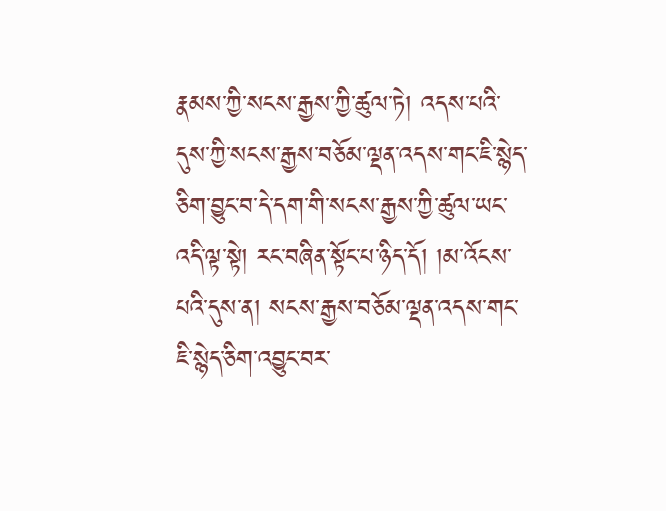རྣམས་ཀྱི་སངས་རྒྱས་ཀྱི་ཚུལ་ཏེ། འདས་པའི་དུས་ཀྱི་སངས་རྒྱས་བཅོམ་ལྡན་འདས་གང་ཇི་སྙེད་ཅིག་བྱུང་བ་དེ་དག་གི་སངས་རྒྱས་ཀྱི་ཚུལ་ཡང་འདི་ལྟ་སྟེ། རང་བཞིན་སྟོང་པ་ཉིད་དོ། །མ་འོངས་པའི་དུས་ན། སངས་རྒྱས་བཅོམ་ལྡན་འདས་གང་ཇི་སྙེད་ཅིག་འབྱུང་བར་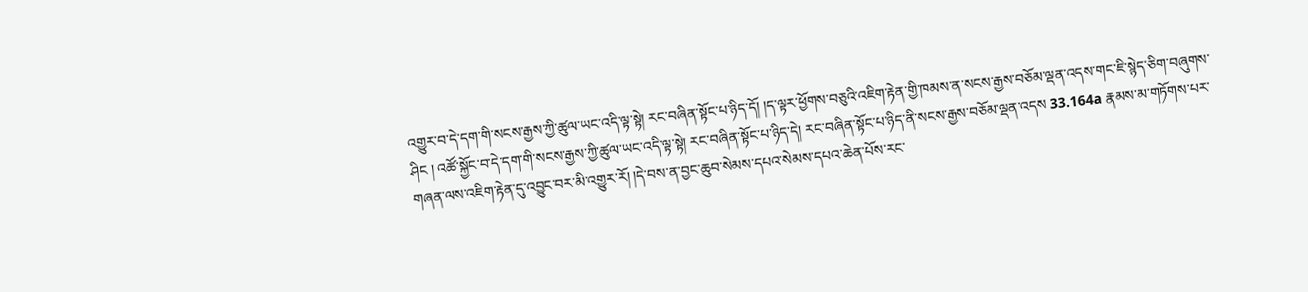འགྱུར་བ་དེ་དག་གི་སངས་རྒྱས་ཀྱི་ཚུལ་ཡང་འདི་ལྟ་སྟེ། རང་བཞིན་སྟོང་པ་ཉིད་དོ། །ད་ལྟར་ཕྱོགས་བཅུའི་འཇིག་རྟེན་གྱི་ཁམས་ན་སངས་རྒྱས་བཅོམ་ལྡན་འདས་གང་ཇི་སྙེད་ཅིག་བཞུགས་ཤིང ། འཚོ་སྐྱོང་བ་དེ་དག་གི་སངས་རྒྱས་ཀྱི་ཚུལ་ཡང་འདི་ལྟ་སྟེ། རང་བཞིན་སྟོང་པ་ཉིད་དེ། རང་བཞིན་སྟོང་པ་ཉིད་ནི་སངས་རྒྱས་བཅོམ་ལྡན་འདས 33.164a རྣམས་མ་གཏོགས་པར་གཞན་ལས་འཇིག་རྟེན་དུ་འབྱུང་བར་མི་འགྱུར་རོ། །དེ་བས་ན་བྱང་ཆུབ་སེམས་དཔའ་སེམས་དཔའ་ཆེན་པོས་རང་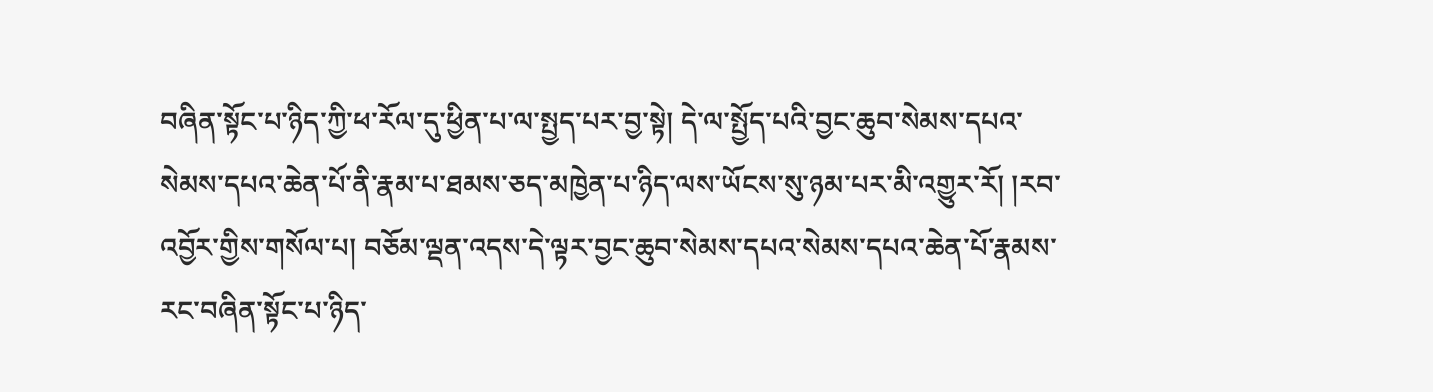བཞིན་སྟོང་པ་ཉིད་ཀྱི་ཕ་རོལ་དུ་ཕྱིན་པ་ལ་སྤྱད་པར་བྱ་སྟེ། དེ་ལ་སྤྱོད་པའི་བྱང་ཆུབ་སེམས་དཔའ་སེམས་དཔའ་ཆེན་པོ་ནི་རྣམ་པ་ཐམས་ཅད་མཁྱེན་པ་ཉིད་ལས་ཡོངས་སུ་ཉམ་པར་མི་འགྱུར་རོ། །རབ་འབྱོར་གྱིས་གསོལ་པ། བཅོམ་ལྡན་འདས་དེ་ལྟར་བྱང་ཆུབ་སེམས་དཔའ་སེམས་དཔའ་ཆེན་པོ་རྣམས་རང་བཞིན་སྟོང་པ་ཉིད་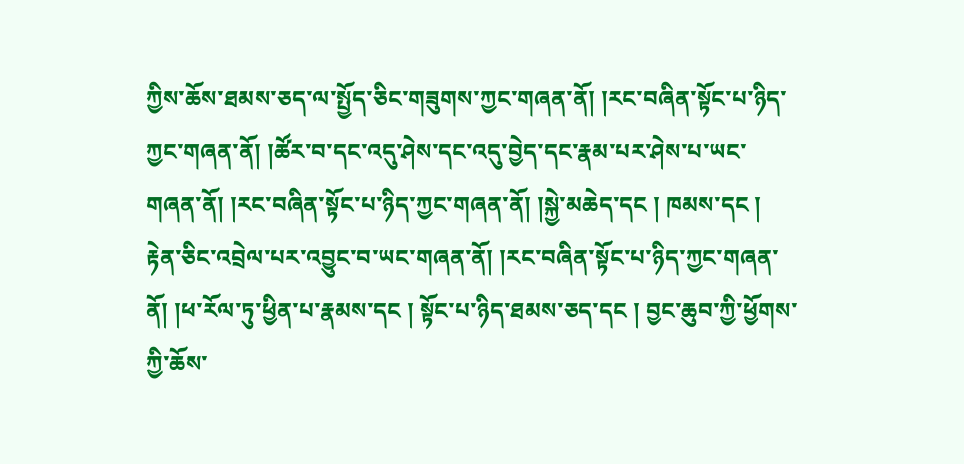ཀྱིས་ཆོས་ཐམས་ཅད་ལ་སྤྱོད་ཅིང་གཟུགས་ཀྱང་གཞན་ནོ། །རང་བཞིན་སྟོང་པ་ཉིད་ཀྱང་གཞན་ནོ། །ཚོར་བ་དང་འདུ་ཤེས་དང་འདུ་བྱེད་དང་རྣམ་པར་ཤེས་པ་ཡང་གཞན་ནོ། །རང་བཞིན་སྟོང་པ་ཉིད་ཀྱང་གཞན་ནོ། །སྐྱེ་མཆེད་དང ། ཁམས་དང ། རྟེན་ཅིང་འབྲེལ་པར་འབྱུང་བ་ཡང་གཞན་ནོ། །རང་བཞིན་སྟོང་པ་ཉིད་ཀྱང་གཞན་ནོ། །ཕ་རོལ་ཏུ་ཕྱིན་པ་རྣམས་དང ། སྟོང་པ་ཉིད་ཐམས་ཅད་དང ། བྱང་ཆུབ་ཀྱི་ཕྱོགས་ཀྱི་ཆོས་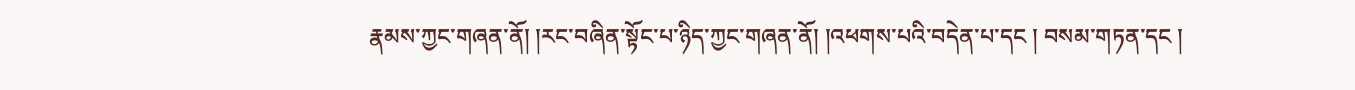རྣམས་ཀྱང་གཞན་ནོ། །རང་བཞིན་སྟོང་པ་ཉིད་ཀྱང་གཞན་ནོ། །འཕགས་པའི་བདེན་པ་དང ། བསམ་གཏན་དང །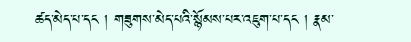ཚད་མེད་པ་དང ། གཟུགས་མེད་པའི་སྙོམས་པར་འཇུག་པ་དང ། རྣམ་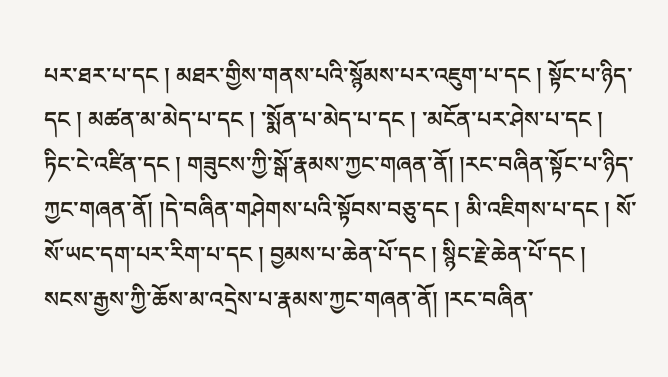པར་ཐར་པ་དང ། མཐར་གྱིས་གནས་པའི་སྙོམས་པར་འཇུག་པ་དང ། སྟོང་པ་ཉིད་དང ། མཚན་མ་མེད་པ་དང ། ་སྨོན་པ་མེད་པ་དང ། ་མངོན་པར་ཤེས་པ་དང ། ཏིང་ངེ་འཛིན་དང ། གཟུངས་ཀྱི་སྒོ་རྣམས་ཀྱང་གཞན་ནོ། །རང་བཞིན་སྟོང་པ་ཉིད་ཀྱང་གཞན་ནོ། །དེ་བཞིན་གཤེགས་པའི་སྟོབས་བཅུ་དང ། མི་འཇིགས་པ་དང ། སོ་སོ་ཡང་དག་པར་རིག་པ་དང ། བྱམས་པ་ཆེན་པོ་དང ། སྙིང་རྗེ་ཆེན་པོ་དང ། སངས་རྒྱས་ཀྱི་ཆོས་མ་འདྲེས་པ་རྣམས་ཀྱང་གཞན་ནོ། །རང་བཞིན་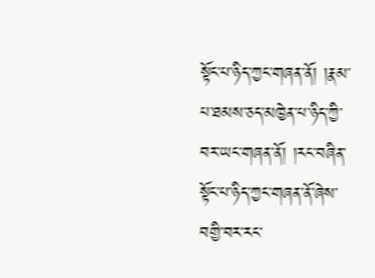སྟོང་པ་ཉིད་ཀྱང་གཞན་ནོ། །རྣམ་པ་ཐམས་ཅད་མཁྱེན་པ་ཉིད་ཀྱི་བར་ཡང་གཞན་ནོ། །རང་བཞིན་སྟོང་པ་ཉིད་ཀྱང་གཞན་ནོ་ཞེས་བགྱི་བར་རང་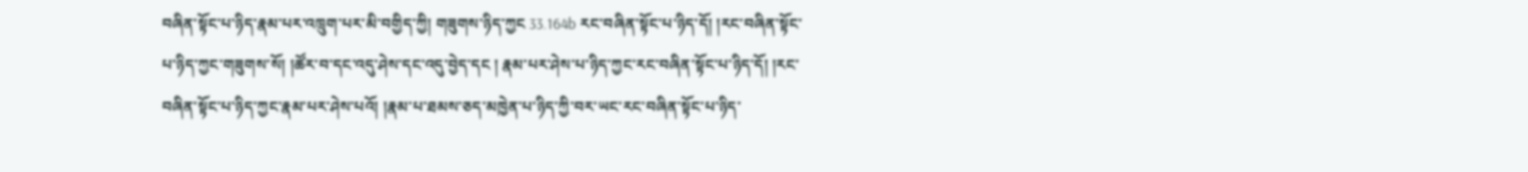བཞིན་སྟོང་པ་ཉིད་རྣམ་པར་འཁྲུག་པར་མི་བགྱིད་ཀྱི། གཟུགས་ཉིད་ཀྱང 33.164b རང་བཞིན་སྟོང་པ་ཉིད་དོ། །རང་བཞིན་སྟོང་པ་ཉིད་ཀྱང་གཟུགས་སོ། །ཚོར་བ་དང་འདུ་ཤེས་དང་འདུ་བྱེད་དང ། རྣམ་པར་ཤེས་པ་ཉིད་ཀྱང་རང་བཞིན་སྟོང་པ་ཉིད་དོ། །རང་བཞིན་སྟོང་པ་ཉིད་ཀྱང་རྣམ་པར་ཤེས་པའོ། །རྣམ་པ་ཐམས་ཅད་མཁྱེན་པ་ཉིད་ཀྱི་བར་ཡང་རང་བཞིན་སྟོང་པ་ཉིད་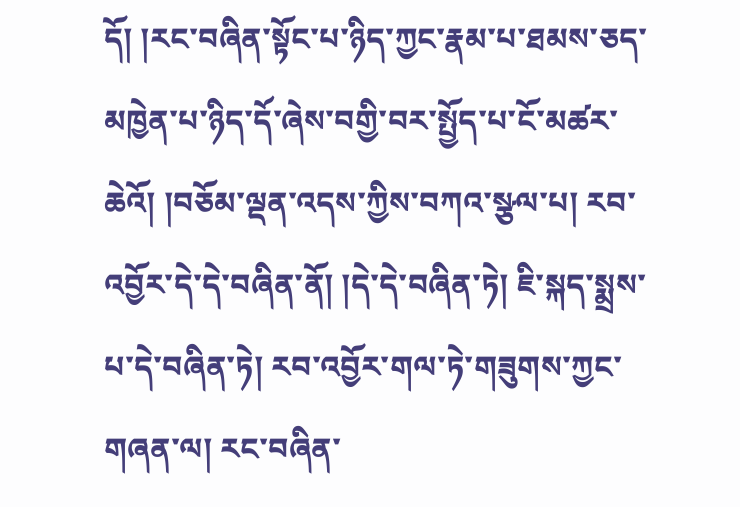དོ། །རང་བཞིན་སྟོང་པ་ཉིད་ཀྱང་རྣམ་པ་ཐམས་ཅད་མཁྱེན་པ་ཉིད་དོ་ཞེས་བགྱི་བར་སྤྱོད་པ་ངོ་མཚར་ཆེའོ། །བཅོམ་ལྡན་འདས་ཀྱིས་བཀའ་སྩལ་པ། རབ་འབྱོར་དེ་དེ་བཞིན་ནོ། །དེ་དེ་བཞིན་ཏེ། ཇི་སྐད་སྨྲས་པ་དེ་བཞིན་ཏེ། རབ་འབྱོར་གལ་ཏེ་གཟུགས་ཀྱང་གཞན་ལ། རང་བཞིན་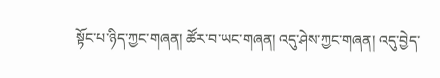སྟོང་པ་ཉིད་ཀྱང་གཞན། ཚོར་བ་ཡང་གཞན། འདུ་ཤེས་ཀྱང་གཞན། འདུ་བྱེད་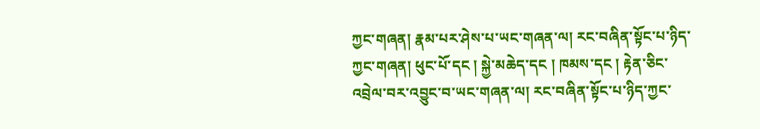ཀྱང་གཞན། རྣམ་པར་ཤེས་པ་ཡང་གཞན་ལ། རང་བཞིན་སྟོང་པ་ཉིད་ཀྱང་གཞན། ཕུང་པོ་དང ། སྐྱེ་མཆེད་དང ། ཁམས་དང ། རྟེན་ཅིང་འབྲེལ་བར་འབྱུང་བ་ཡང་གཞན་ལ། རང་བཞིན་སྟོང་པ་ཉིད་ཀྱང་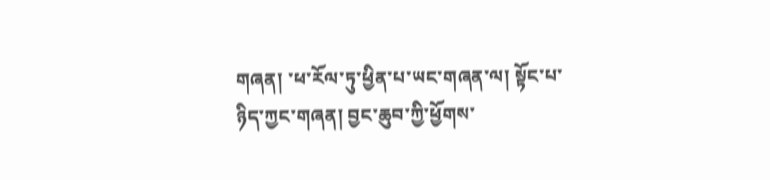གཞན། ་ཕ་རོལ་ཏུ་ཕྱིན་པ་ཡང་གཞན་ལ། སྟོང་པ་ཉིད་ཀྱང་གཞན། བྱང་ཆུབ་ཀྱི་ཕྱོགས་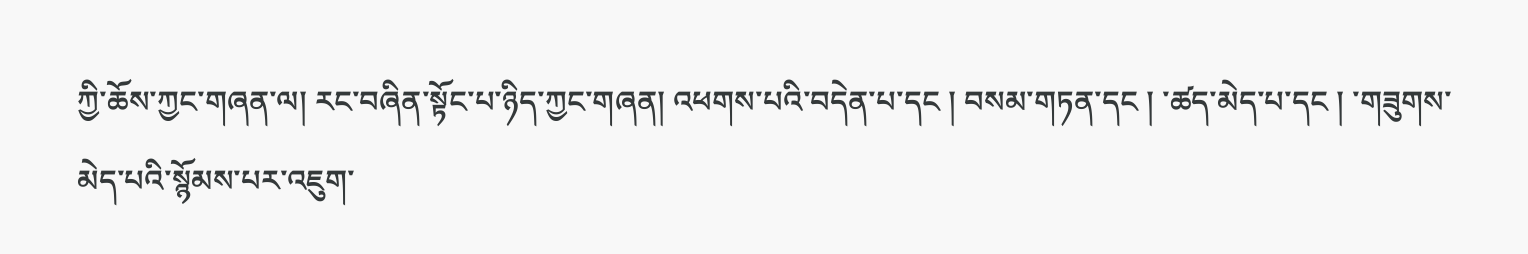ཀྱི་ཆོས་ཀྱང་གཞན་ལ། རང་བཞིན་སྟོང་པ་ཉིད་ཀྱང་གཞན། འཕགས་པའི་བདེན་པ་དང ། བསམ་གཏན་དང ། ་ཚད་མེད་པ་དང ། ་གཟུགས་མེད་པའི་སྙོམས་པར་འཇུག་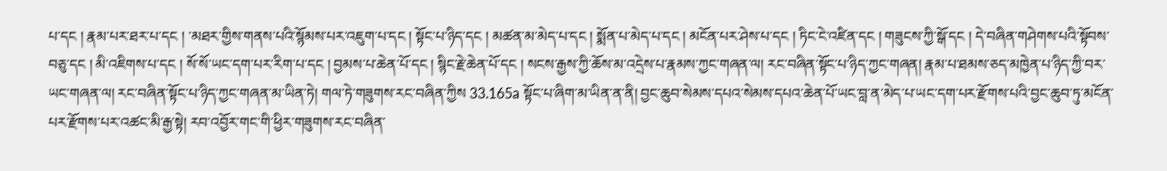པ་དང ། རྣམ་པར་ཐར་པ་དང ། ་མཐར་གྱིས་གནས་པའི་སྙོམས་པར་འཇུག་པ་དང ། སྟོང་པ་ཉིད་དང ། མཚན་མ་མེད་པ་དང ། སྨོན་པ་མེད་པ་དང ། མངོན་པར་ཤེས་པ་དང ། ཏིང་ངེ་འཛིན་དང ། གཟུངས་ཀྱི་སྒོ་དང ། དེ་བཞིན་གཤེགས་པའི་སྟོབས་བཅུ་དང ། མི་འཇིགས་པ་དང ། སོ་སོ་ཡང་དག་པར་རིག་པ་དང ། བྱམས་པ་ཆེན་པོ་དང ། སྙིང་རྗེ་ཆེན་པོ་དང ། སངས་རྒྱས་ཀྱི་ཆོས་མ་འདྲེས་པ་རྣམས་ཀྱང་གཞན་ལ། རང་བཞིན་སྟོང་པ་ཉིད་ཀྱང་གཞན། རྣམ་པ་ཐམས་ཅད་མཁྱེན་པ་ཉིད་ཀྱི་བར་ཡང་གཞན་ལ། རང་བཞིན་སྟོང་པ་ཉིད་ཀྱང་གཞན་མ་ཡིན་ཏེ། གལ་ཏེ་གཟུགས་རང་བཞིན་ཀྱིས 33.165a སྟོང་པ་ཞིག་མ་ཡིན་ན་ནི། བྱང་ཆུབ་སེམས་དཔའ་སེམས་དཔའ་ཆེན་པོ་ཡང་བླ་ན་མེད་པ་ཡང་དག་པར་རྫོགས་པའི་བྱང་ཆུབ་ཏུ་མངོན་པར་རྫོགས་པར་འཚང་མི་རྒྱ་སྟེ། རབ་འབྱོར་གང་གི་ཕྱིར་གཟུགས་རང་བཞིན་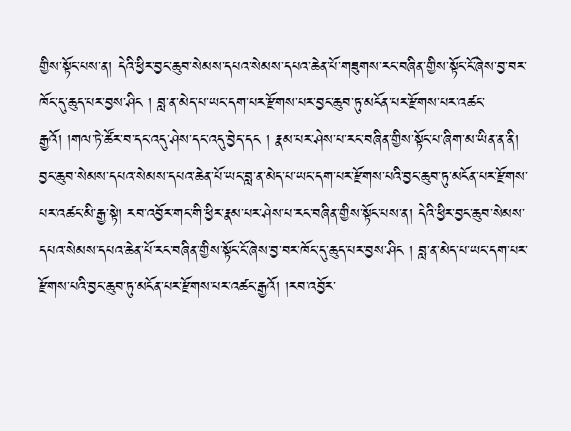གྱིས་སྟོང་པས་ན། དེའི་ཕྱིར་བྱང་ཆུབ་སེམས་དཔའ་སེམས་དཔའ་ཆེན་པོ་གཟུགས་རང་བཞིན་གྱིས་སྟོང་ངོ་ཞེས་བྱ་བར་ཁོང་དུ་ཆུད་པར་བྱས་ཤིང ། བླ་ན་མེད་པ་ཡང་དག་པར་རྫོགས་པར་བྱང་ཆུབ་ཏུ་མངོན་པར་རྫོགས་པར་འཚང་རྒྱའོ། །གལ་ཏེ་ཚོར་བ་དང་འདུ་ཤེས་དང་འདུ་བྱེད་དང ། རྣམ་པར་ཤེས་པ་རང་བཞིན་གྱིས་སྟོང་པ་ཞིག་མ་ཡིན་ན་ནི། བྱང་ཆུབ་སེམས་དཔའ་སེམས་དཔའ་ཆེན་པོ་ཡང་བླ་ན་མེད་པ་ཡང་དག་པར་རྫོགས་པའི་བྱང་ཆུབ་ཏུ་མངོན་པར་རྫོགས་པར་འཚང་མི་རྒྱ་སྟེ། རབ་འབྱོར་གང་གི་ཕྱིར་རྣམ་པར་ཤེས་པ་རང་བཞིན་གྱིས་སྟོང་པས་ན། དེའི་ཕྱིར་བྱང་ཆུབ་སེམས་དཔའ་སེམས་དཔའ་ཆེན་པོ་རང་བཞིན་གྱིས་སྟོང་ངོ་ཞེས་བྱ་བར་ཁོང་དུ་ཆུད་པར་བྱས་ཤིང ། བླ་ན་མེད་པ་ཡང་དག་པར་རྫོགས་པའི་བྱང་ཆུབ་ཏུ་མངོན་པར་རྫོགས་པར་འཚང་རྒྱའོ། །རབ་འབྱོར་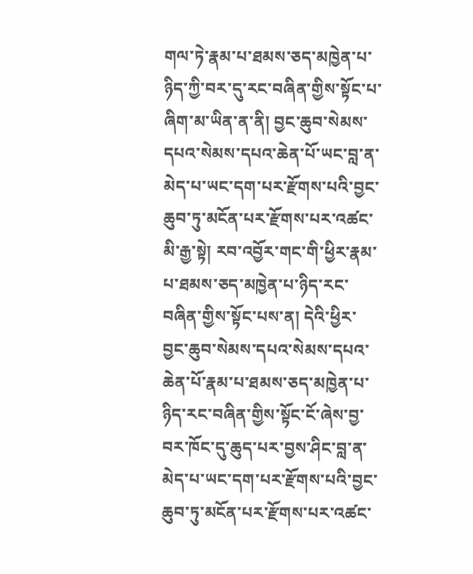གལ་ཏེ་རྣམ་པ་ཐམས་ཅད་མཁྱེན་པ་ཉིད་ཀྱི་བར་དུ་རང་བཞིན་གྱིས་སྟོང་པ་ཞིག་མ་ཡིན་ན་ནི། བྱང་ཆུབ་སེམས་དཔའ་སེམས་དཔའ་ཆེན་པོ་ཡང་བླ་ན་མེད་པ་ཡང་དག་པར་རྫོགས་པའི་བྱང་ཆུབ་ཏུ་མངོན་པར་རྫོགས་པར་འཚང་མི་རྒྱ་སྟེ། རབ་འབྱོར་གང་གི་ཕྱིར་རྣམ་པ་ཐམས་ཅད་མཁྱེན་པ་ཉིད་རང་བཞིན་གྱིས་སྟོང་པས་ན། དེའི་ཕྱིར་བྱང་ཆུབ་སེམས་དཔའ་སེམས་དཔའ་ཆེན་པོ་རྣམ་པ་ཐམས་ཅད་མཁྱེན་པ་ཉིད་རང་བཞིན་གྱིས་སྟོང་ངོ་ཞེས་བྱ་བར་ཁོང་དུ་ཆུད་པར་བྱས་ཤིང་བླ་ན་མེད་པ་ཡང་དག་པར་རྫོགས་པའི་བྱང་ཆུབ་ཏུ་མངོན་པར་རྫོགས་པར་འཚང་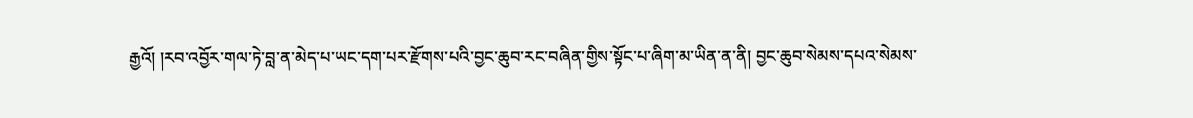རྒྱའོ། །རབ་འབྱོར་གལ་ཏེ་བླ་ན་མེད་པ་ཡང་དག་པར་རྫོགས་པའི་བྱང་ཆུབ་རང་བཞིན་གྱིས་སྟོང་པ་ཞིག་མ་ཡིན་ན་ནི། བྱང་ཆུབ་སེམས་དཔའ་སེམས་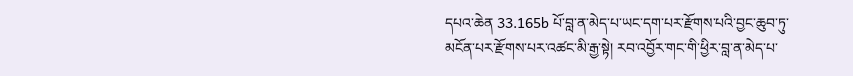དཔའ་ཆེན 33.165b པོ་བླ་ན་མེད་པ་ཡང་དག་པར་རྫོགས་པའི་བྱང་ཆུབ་ཏུ་མངོན་པར་རྫོགས་པར་འཚང་མི་རྒྱ་སྟེ། རབ་འབྱོར་གང་གི་ཕྱིར་བླ་ན་མེད་པ་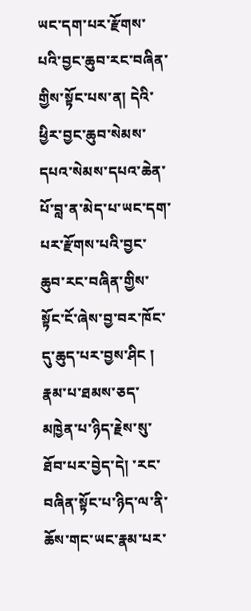ཡང་དག་པར་རྫོགས་པའི་བྱང་ཆུབ་རང་བཞིན་གྱིས་སྟོང་པས་ན། དེའི་ཕྱིར་བྱང་ཆུབ་སེམས་དཔའ་སེམས་དཔའ་ཆེན་པོ་བླ་ན་མེད་པ་ཡང་དག་པར་རྫོགས་པའི་བྱང་ཆུབ་རང་བཞིན་གྱིས་སྟོང་ངོ་ཞེས་བྱ་བར་ཁོང་དུ་ཆུད་པར་བྱས་ཤིང ། རྣམ་པ་ཐམས་ཅད་མཁྱེན་པ་ཉིད་རྗེས་སུ་ཐོབ་པར་བྱེད་དེ། ་རང་བཞིན་སྟོང་པ་ཉིད་ལ་ནི་ཆོས་གང་ཡང་རྣམ་པར་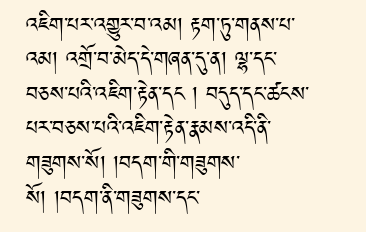འཇིག་པར་འགྱུར་བ་འམ། རྟག་ཏུ་གནས་པ་འམ། འགྲོ་བ་མེད་དེ་གཞན་དུ་ན། ལྷ་དང་བཅས་པའི་འཇིག་རྟེན་དང ། བདུད་དང་ཚངས་པར་བཅས་པའི་འཇིག་རྟེན་རྣམས་འདི་ནི་གཟུགས་སོ། །བདག་གི་གཟུགས་སོ། །བདག་ནི་གཟུགས་དང་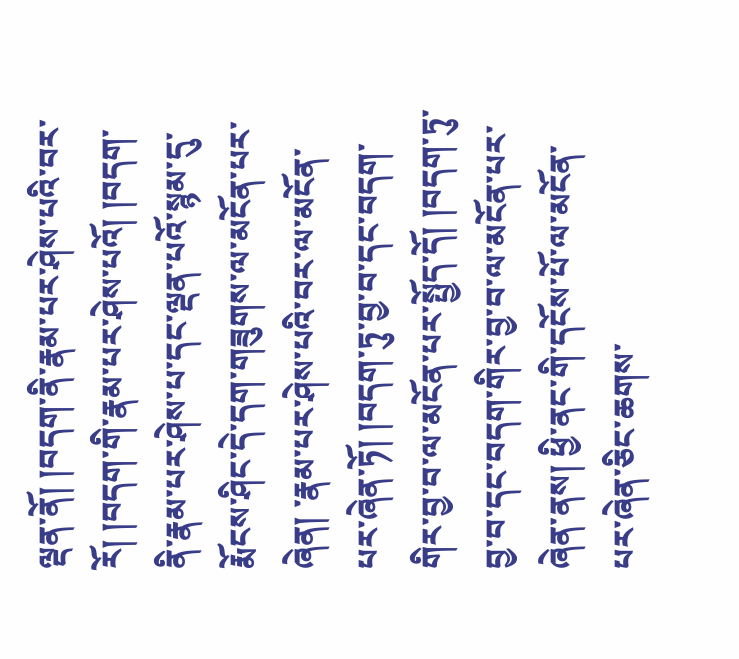ལྡན་ནོ། །བདག་ནི་རྣམ་པར་ཤེས་པའི་བར་རོ། །བདག་གི་རྣམ་པར་ཤེས་པའོ། །བདག་ནི་རྣམ་པར་ཤེས་པ་དང་ལྡན་པའོ་སྙམ་དུ་རྨོངས་ཤིང་དེ་དག་གཟུགས་ལ་མངོན་པར་ཞེན། ་རྣམ་པར་ཤེས་པའི་བར་ལ་མངོན་པར་ཞེན་ཏོ། །བདག་ཏུ་བྱ་བ་དང་བདག་གིར་བྱ་བ་ལ་མངོན་པར་སྤྱོད་དོ། །བདག་ཏུ་བྱ་བ་དང་བདག་གིར་བྱ་བ་ལ་མངོན་པར་ཞེན་ནས། ཕྱི་ནང་གི་དངོས་པོ་ལ་མངོན་པར་ཞེན་ཅིང་ཆགས་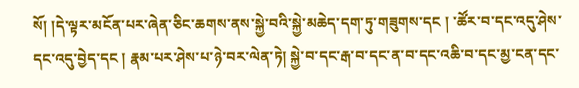སོ། །དེ་ལྟར་མངོན་པར་ཞེན་ཅིང་ཆགས་ནས་སྐྱེ་བའི་སྐྱེ་མཆེད་དག་ཏུ་གཟུགས་དང ། ་ཚོར་བ་དང་འདུ་ཤེས་དང་འདུ་བྱེད་དང ། རྣམ་པར་ཤེས་པ་ཉེ་བར་ལེན་ཏེ། སྐྱེ་བ་དང་རྒ་བ་དང་ན་བ་དང་འཆི་བ་དང་མྱ་ངན་དང་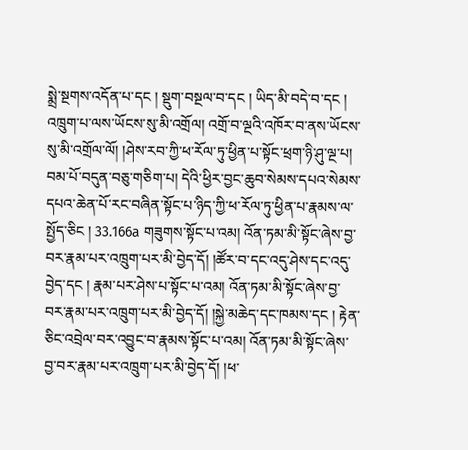སྨྲེ་སྔགས་འདོན་པ་དང ། སྡུག་བསྔལ་བ་དང ། ཡིད་མི་བདེ་བ་དང ། འཁྲུག་པ་ལས་ཡོངས་སུ་མི་འགྲོལ། འགྲོ་བ་ལྔའི་འཁོར་བ་ནས་ཡོངས་སུ་མི་འགྲོལ་ལོ། །ཤེས་རབ་ཀྱི་ཕ་རོལ་ཏུ་ཕྱིན་པ་སྟོང་ཕྲག་ཉི་ཤུ་ལྔ་པ། བམ་པོ་བདུན་བཅུ་གཅིག་པ། དེའི་ཕྱིར་བྱང་ཆུབ་སེམས་དཔའ་སེམས་དཔའ་ཆེན་པོ་རང་བཞིན་སྟོང་པ་ཉིད་ཀྱི་ཕ་རོལ་ཏུ་ཕྱིན་པ་རྣམས་ལ་སྤྱོད་ཅིང ། 33.166a གཟུགས་སྟོང་པ་འམ། འོན་ཏམ་མི་སྟོང་ཞེས་བྱ་བར་རྣམ་པར་འཁྲུག་པར་མི་བྱེད་དོ། །ཚོར་བ་དང་འདུ་ཤེས་དང་འདུ་བྱེད་དང ། རྣམ་པར་ཤེས་པ་སྟོང་པ་འམ། འོན་ཏམ་མི་སྟོང་ཞེས་བྱ་བར་རྣམ་པར་འཁྲུག་པར་མི་བྱེད་དོ། །སྐྱེ་མཆེད་དང་ཁམས་དང ། རྟེན་ཅིང་འབྲེལ་བར་འབྱུང་བ་རྣམས་སྟོང་པ་འམ། འོན་ཏམ་མི་སྟོང་ཞེས་བྱ་བར་རྣམ་པར་འཁྲུག་པར་མི་བྱེད་དོ། །ཕ་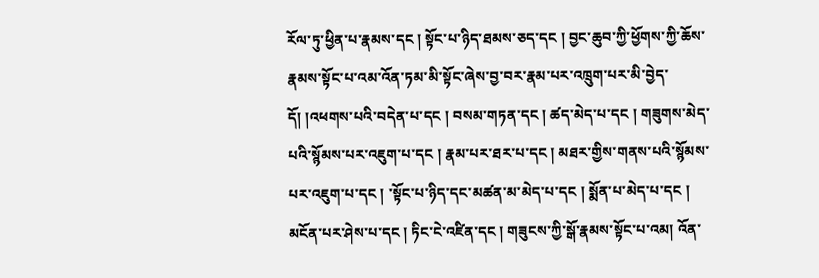རོལ་ཏུ་ཕྱིན་པ་རྣམས་དང ། སྟོང་པ་ཉིད་ཐམས་ཅད་དང ། བྱང་ཆུབ་ཀྱི་ཕྱོགས་ཀྱི་ཆོས་རྣམས་སྟོང་པ་འམ་འོན་ཏམ་མི་སྟོང་ཞེས་བྱ་བར་རྣམ་པར་འཁྲུག་པར་མི་བྱེད་དོ། །འཕགས་པའི་བདེན་པ་དང ། བསམ་གཏན་དང ། ཚད་མེད་པ་དང ། གཟུགས་མེད་པའི་སྙོམས་པར་འཇུག་པ་དང ། རྣམ་པར་ཐར་པ་དང ། མཐར་གྱིས་གནས་པའི་སྙོམས་པར་འཇུག་པ་དང ། ་སྟོང་པ་ཉིད་དང་མཚན་མ་མེད་པ་དང ། སྨོན་པ་མེད་པ་དང ། མངོན་པར་ཤེས་པ་དང ། ཏིང་ངེ་འཛིན་དང ། གཟུངས་ཀྱི་སྒོ་རྣམས་སྟོང་པ་འམ། འོན་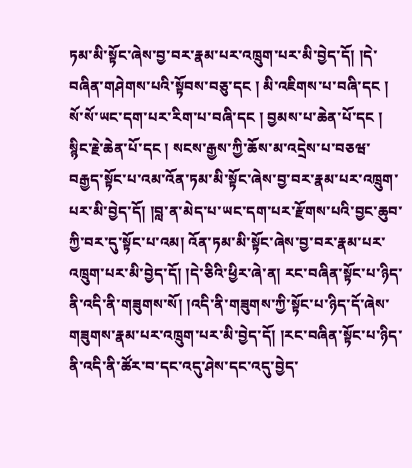ཏམ་མི་སྟོང་ཞེས་བྱ་བར་རྣམ་པར་འཁྲུག་པར་མི་བྱེད་དོ། །དེ་བཞིན་གཤེགས་པའི་སྟོབས་བཅུ་དང ། མི་འཇིགས་པ་བཞི་དང ། སོ་སོ་ཡང་དག་པར་རིག་པ་བཞི་དང ། བྱམས་པ་ཆེན་པོ་དང ། སྙིང་རྗེ་ཆེན་པོ་དང ། སངས་རྒྱས་ཀྱི་ཆོས་མ་འདྲེས་པ་བཅཝ་བརྒྱད་སྟོང་པ་འམ་འོན་ཏམ་མི་སྟོང་ཞེས་བྱ་བར་རྣམ་པར་འཁྲུག་པར་མི་བྱེད་དོ། །བླ་ན་མེད་པ་ཡང་དག་པར་རྫོགས་པའི་བྱང་ཆུབ་ཀྱི་བར་དུ་སྟོང་པ་འམ། འོན་ཏམ་མི་སྟོང་ཞེས་བྱ་བར་རྣམ་པར་འཁྲུག་པར་མི་བྱེད་དོ། །དེ་ཅིའི་ཕྱིར་ཞེ་ན། རང་བཞིན་སྟོང་པ་ཉིད་ནི་འདི་ནི་གཟུགས་སོ། །འདི་ནི་གཟུགས་ཀྱི་སྟོང་པ་ཉིད་དོ་ཞེས་གཟུགས་རྣམ་པར་འཁྲུག་པར་མི་བྱེད་དོ། །རང་བཞིན་སྟོང་པ་ཉིད་ནི་འདི་ནི་ཚོར་བ་དང་འདུ་ཤེས་དང་འདུ་བྱེད་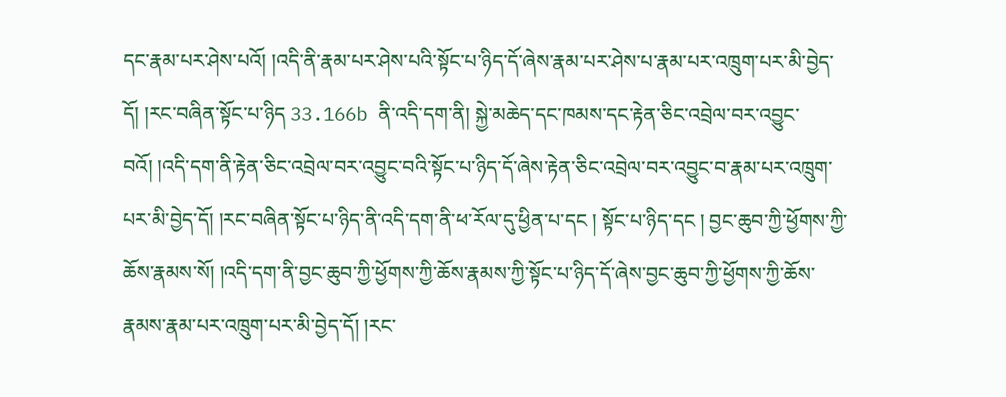དང་རྣམ་པར་ཤེས་པའོ། །འདི་ནི་རྣམ་པར་ཤེས་པའི་སྟོང་པ་ཉིད་དོ་ཞེས་རྣམ་པར་ཤེས་པ་རྣམ་པར་འཁྲུག་པར་མི་བྱེད་དོ། །རང་བཞིན་སྟོང་པ་ཉིད 33.166b ནི་འདི་དག་ནི། སྐྱེ་མཆེད་དང་ཁམས་དང་རྟེན་ཅིང་འབྲེལ་བར་འབྱུང་བའོ། །འདི་དག་ནི་རྟེན་ཅིང་འབྲེལ་བར་འབྱུང་བའི་སྟོང་པ་ཉིད་དོ་ཞེས་རྟེན་ཅིང་འབྲེལ་བར་འབྱུང་བ་རྣམ་པར་འཁྲུག་པར་མི་བྱེད་དོ། །རང་བཞིན་སྟོང་པ་ཉིད་ནི་འདི་དག་ནི་ཕ་རོལ་དུ་ཕྱིན་པ་དང ། སྟོང་པ་ཉིད་དང ། བྱང་ཆུབ་ཀྱི་ཕྱོགས་ཀྱི་ཆོས་རྣམས་སོ། །འདི་དག་ནི་བྱང་ཆུབ་ཀྱི་ཕྱོགས་ཀྱི་ཆོས་རྣམས་ཀྱི་སྟོང་པ་ཉིད་དོ་ཞེས་བྱང་ཆུབ་ཀྱི་ཕྱོགས་ཀྱི་ཆོས་རྣམས་རྣམ་པར་འཁྲུག་པར་མི་བྱེད་དོ། །རང་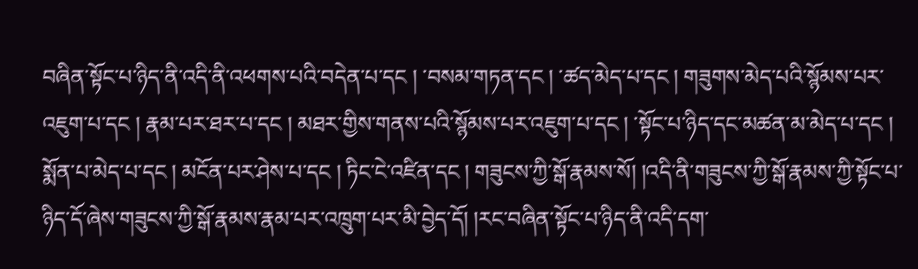བཞིན་སྟོང་པ་ཉིད་ནི་འདི་ནི་འཕགས་པའི་བདེན་པ་དང ། ་བསམ་གཏན་དང ། ་ཚད་མེད་པ་དང ། གཟུགས་མེད་པའི་སྙོམས་པར་འཇུག་པ་དང ། རྣམ་པར་ཐར་པ་དང ། མཐར་གྱིས་གནས་པའི་སྙོམས་པར་འཇུག་པ་དང ། ་སྟོང་པ་ཉིད་དང་མཚན་མ་མེད་པ་དང ། སྨོན་པ་མེད་པ་དང ། མངོན་པར་ཤེས་པ་དང ། ཏིང་ངེ་འཛིན་དང ། གཟུངས་ཀྱི་སྒོ་རྣམས་སོ། །འདི་ནི་གཟུངས་ཀྱི་སྒོ་རྣམས་ཀྱི་སྟོང་པ་ཉིད་དོ་ཞེས་གཟུངས་ཀྱི་སྒོ་རྣམས་རྣམ་པར་འཁྲུག་པར་མི་བྱེད་དོ། །རང་བཞིན་སྟོང་པ་ཉིད་ནི་འདི་དག་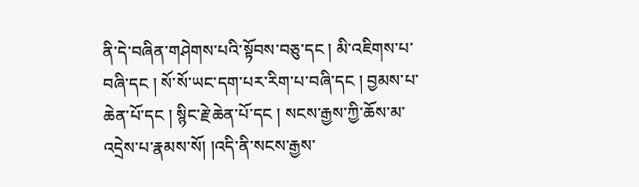ནི་དེ་བཞིན་གཤེགས་པའི་སྟོབས་བཅུ་དང ། མི་འཇིགས་པ་བཞི་དང ། སོ་སོ་ཡང་དག་པར་རིག་པ་བཞི་དང ། བྱམས་པ་ཆེན་པོ་དང ། སྙིང་རྗེ་ཆེན་པོ་དང ། སངས་རྒྱས་ཀྱི་ཆོས་མ་འདྲེས་པ་རྣམས་སོ། །འདི་ནི་སངས་རྒྱས་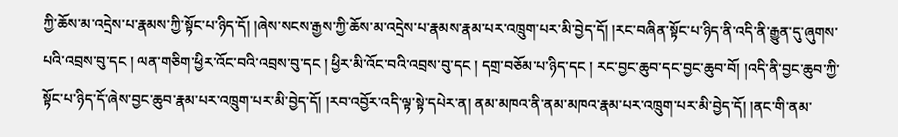ཀྱི་ཆོས་མ་འདྲེས་པ་རྣམས་ཀྱི་སྟོང་པ་ཉིད་དོ། །ཞེས་སངས་རྒྱས་ཀྱི་ཆོས་མ་འདྲེས་པ་རྣམས་རྣམ་པར་འཁྲུག་པར་མི་བྱེད་དོ། །རང་བཞིན་སྟོང་པ་ཉིད་ནི་འདི་ནི་རྒྱུན་དུ་ཞུགས་པའི་འབྲས་བུ་དང ། ལན་གཅིག་ཕྱིར་འོང་བའི་འབྲས་བུ་དང ། ཕྱིར་མི་འོང་བའི་འབྲས་བུ་དང ། དགྲ་བཅོམ་པ་ཉིད་དང ། རང་བྱང་ཆུབ་དང་བྱང་ཆུབ་བོ། །འདི་ནི་བྱང་ཆུབ་ཀྱི་སྟོང་པ་ཉིད་དོ་ཞེས་བྱང་ཆུབ་རྣམ་པར་འཁྲུག་པར་མི་བྱེད་དོ། །རབ་འབྱོར་འདི་ལྟ་སྟེ་དཔེར་ན། ནམ་མཁའ་ནི་ནམ་མཁའ་རྣམ་པར་འཁྲུག་པར་མི་བྱེད་དོ། །ནང་གི་ནམ་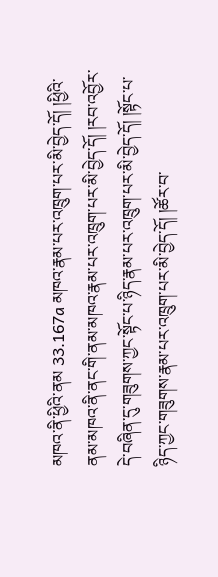མཁའ་ནི་ཕྱིའི་ནམ 33.167a མཁའ་རྣམ་པར་འཁྲུག་པར་མི་བྱེད་དོ། །ཕྱིའི་ནམ་མཁའ་ནི་ནང་གི་ནམ་མཁའ་རྣམ་པར་འཁྲུག་པར་མི་བྱེད་དོ། །རབ་འབྱོར་དེ་བཞིན་དུ་གཟུགས་ཀྱང་སྟོང་པ་ཉིད་རྣམ་པར་འཁྲུག་པར་མི་བྱེད་དོ། །སྟོང་པ་ཉིད་ཀྱང་གཟུགས་རྣམ་པར་འཁྲུག་པར་མི་བྱེད་དོ། །ཚོར་བ་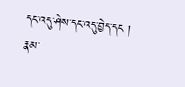དང་འདུ་ཤེས་དང་འདུ་བྱེད་དང ། རྣམ་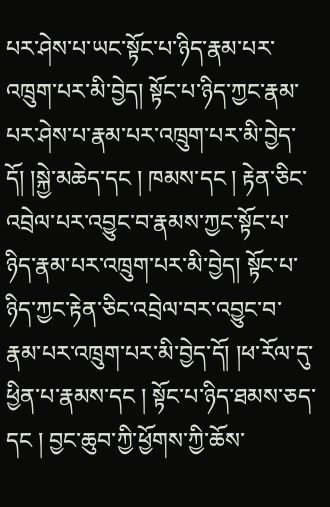པར་ཤེས་པ་ཡང་སྟོང་པ་ཉིད་རྣམ་པར་འཁྲུག་པར་མི་བྱེད། སྟོང་པ་ཉིད་ཀྱང་རྣམ་པར་ཤེས་པ་རྣམ་པར་འཁྲུག་པར་མི་བྱེད་དོ། །སྐྱེ་མཆེད་དང ། ཁམས་དང ། རྟེན་ཅིང་འབྲེལ་པར་འབྱུང་བ་རྣམས་ཀྱང་སྟོང་པ་ཉིད་རྣམ་པར་འཁྲུག་པར་མི་བྱེད། སྟོང་པ་ཉིད་ཀྱང་རྟེན་ཅིང་འབྲེལ་བར་འབྱུང་བ་རྣམ་པར་འཁྲུག་པར་མི་བྱེད་དོ། །ཕ་རོལ་དུ་ཕྱིན་པ་རྣམས་དང ། སྟོང་པ་ཉིད་ཐམས་ཅད་དང ། བྱང་ཆུབ་ཀྱི་ཕྱོགས་ཀྱི་ཆོས་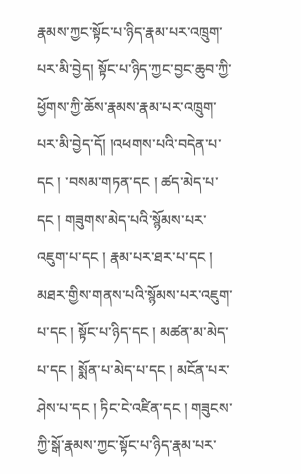རྣམས་ཀྱང་སྟོང་པ་ཉིད་རྣམ་པར་འཁྲུག་པར་མི་བྱེད། སྟོང་པ་ཉིད་ཀྱང་བྱང་ཆུབ་ཀྱི་ཕྱོགས་ཀྱི་ཆོས་རྣམས་རྣམ་པར་འཁྲུག་པར་མི་བྱེད་དོ། །འཕགས་པའི་བདེན་པ་དང ། ་བསམ་གཏན་དང ། ཚད་མེད་པ་དང ། གཟུགས་མེད་པའི་སྙོམས་པར་འཇུག་པ་དང ། རྣམ་པར་ཐར་པ་དང ། མཐར་གྱིས་གནས་པའི་སྙོམས་པར་འཇུག་པ་དང ། སྟོང་པ་ཉིད་དང ། མཚན་མ་མེད་པ་དང ། སྨོན་པ་མེད་པ་དང ། མངོན་པར་ཤེས་པ་དང ། ཏིང་ངེ་འཛིན་དང ། གཟུངས་ཀྱི་སྒོ་རྣམས་ཀྱང་སྟོང་པ་ཉིད་རྣམ་པར་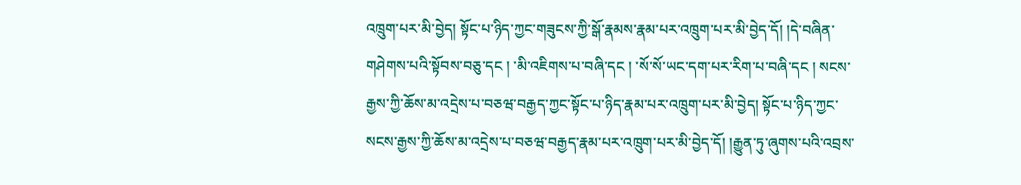འཁྲུག་པར་མི་བྱེད། སྟོང་པ་ཉིད་ཀྱང་གཟུངས་ཀྱི་སྒོ་རྣམས་རྣམ་པར་འཁྲུག་པར་མི་བྱེད་དོ། །དེ་བཞིན་གཤེགས་པའི་སྟོབས་བཅུ་དང ། ་མི་འཇིགས་པ་བཞི་དང ། ་སོ་སོ་ཡང་དག་པར་རིག་པ་བཞི་དང ། སངས་རྒྱས་ཀྱི་ཆོས་མ་འདྲེས་པ་བཅཝ་བརྒྱད་ཀྱང་སྟོང་པ་ཉིད་རྣམ་པར་འཁྲུག་པར་མི་བྱེད། སྟོང་པ་ཉིད་ཀྱང་སངས་རྒྱས་ཀྱི་ཆོས་མ་འདྲེས་པ་བཅཝ་བརྒྱད་རྣམ་པར་འཁྲུག་པར་མི་བྱེད་དོ། །རྒྱུན་ཏུ་ཞུགས་པའི་འབྲས་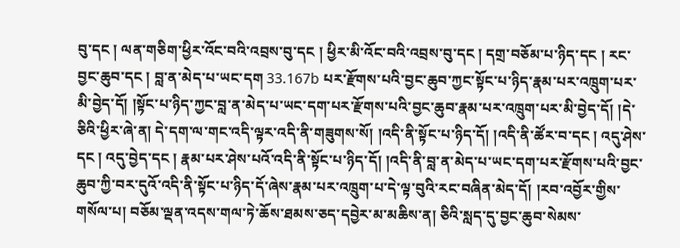བུ་དང ། ལན་གཅིག་ཕྱིར་འོང་བའི་འབྲས་བུ་དང ། ཕྱིར་མི་འོང་བའི་འབྲས་བུ་དང ། དགྲ་བཅོམ་པ་ཉིད་དང ། རང་བྱང་ཆུབ་དང ། བླ་ན་མེད་པ་ཡང་དག 33.167b པར་རྫོགས་པའི་བྱང་ཆུབ་ཀྱང་སྟོང་པ་ཉིད་རྣམ་པར་འཁྲུག་པར་མི་བྱེད་དོ། །སྟོང་པ་ཉིད་ཀྱང་བླ་ན་མེད་པ་ཡང་དག་པར་རྫོགས་པའི་བྱང་ཆུབ་རྣམ་པར་འཁྲུག་པར་མི་བྱེད་དོ། །དེ་ཅིའི་ཕྱིར་ཞེ་ན། དེ་དག་ལ་གང་འདི་ལྟར་འདི་ནི་གཟུགས་སོ། །འདི་ནི་སྟོང་པ་ཉིད་དོ། །འདི་ནི་ཚོར་བ་དང ། འདུ་ཤེས་དང ། འདུ་བྱེད་དང ། རྣམ་པར་ཤེས་པའོ་འདི་ནི་སྟོང་པ་ཉིད་དོ། །འདི་ནི་བླ་ན་མེད་པ་ཡང་དག་པར་རྫོགས་པའི་བྱང་ཆུབ་ཀྱི་བར་དུའོ་འདི་ནི་སྟོང་པ་ཉིད་དོ་ཞེས་རྣམ་པར་འཁྲུག་པ་དེ་ལྟ་བུའི་རང་བཞིན་མེད་དོ། །རབ་འབྱོར་གྱིས་གསོལ་པ། བཅོམ་ལྡན་འདས་གལ་ཏེ་ཆོས་ཐམས་ཅད་དབྱེར་མ་མཆིས་ན། ཅིའི་སླད་དུ་བྱང་ཆུབ་སེམས་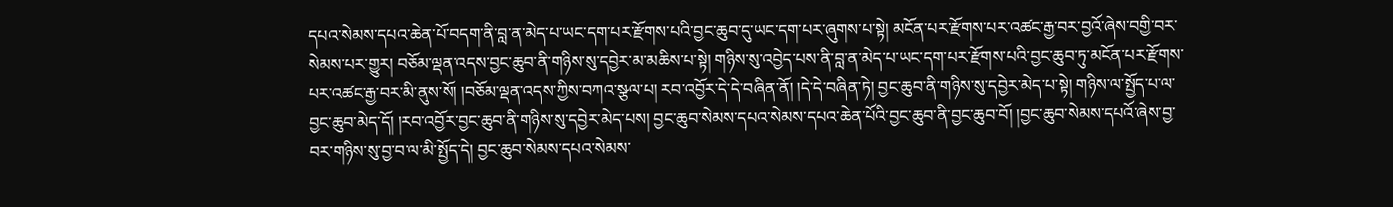དཔའ་སེམས་དཔའ་ཆེན་པོ་བདག་ནི་བླ་ན་མེད་པ་ཡང་དག་པར་རྫོགས་པའི་བྱང་ཆུབ་དུ་ཡང་དག་པར་ཞུགས་པ་སྟེ། མངོན་པར་རྫོགས་པར་འཚང་རྒྱ་བར་བྱའོ་ཞེས་བགྱི་བར་སེམས་པར་གྱུར། བཅོམ་ལྡན་འདས་བྱང་ཆུབ་ནི་གཉིས་སུ་དབྱེར་མ་མཆིས་པ་སྟེ། གཉིས་སུ་འབྱེད་པས་ནི་བླ་ན་མེད་པ་ཡང་དག་པར་རྫོགས་པའི་བྱང་ཆུབ་ཏུ་མངོན་པར་རྫོགས་པར་འཚང་རྒྱ་བར་མི་ནུས་སོ། །བཅོམ་ལྡན་འདས་ཀྱིས་བཀའ་སྩལ་པ། རབ་འབྱོར་དེ་དེ་བཞིན་ནོ། །དེ་དེ་བཞིན་ཏེ། བྱང་ཆུབ་ནི་གཉིས་སུ་དབྱེར་མེད་པ་སྟེ། གཉིས་ལ་སྤྱོད་པ་ལ་བྱང་ཆུབ་མེད་དོ། །རབ་འབྱོར་བྱང་ཆུབ་ནི་གཉིས་སུ་དབྱེར་མེད་པས། བྱང་ཆུབ་སེམས་དཔའ་སེམས་དཔའ་ཆེན་པོའི་བྱང་ཆུབ་ནི་བྱང་ཆུབ་བོ། །བྱང་ཆུབ་སེམས་དཔའོ་ཞེས་བྱ་བར་གཉིས་སུ་བྱ་བ་ལ་མི་སྤྱོད་དེ། བྱང་ཆུབ་སེམས་དཔའ་སེམས་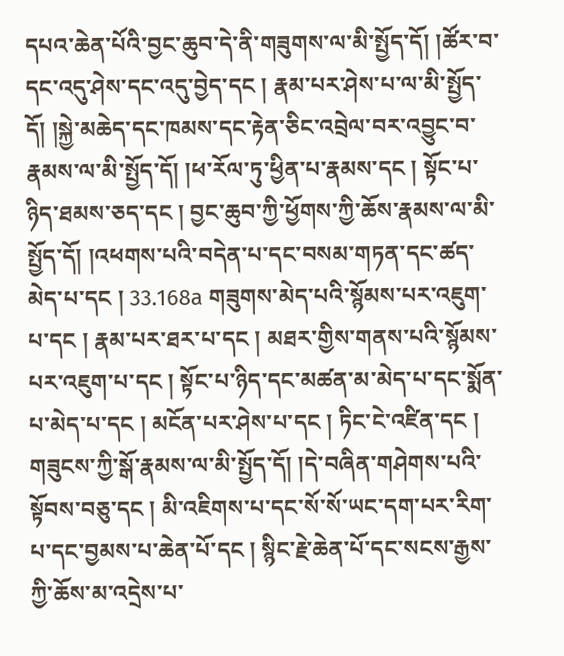དཔའ་ཆེན་པོའི་བྱང་ཆུབ་དེ་ནི་གཟུགས་ལ་མི་སྤྱོད་དོ། །ཚོར་བ་དང་འདུ་ཤེས་དང་འདུ་བྱེད་དང ། རྣམ་པར་ཤེས་པ་ལ་མི་སྤྱོད་དོ། །སྐྱེ་མཆེད་དང་ཁམས་དང་རྟེན་ཅིང་འབྲེལ་བར་འབྱུང་བ་རྣམས་ལ་མི་སྤྱོད་དོ། །ཕ་རོལ་ཏུ་ཕྱིན་པ་རྣམས་དང ། སྟོང་པ་ཉིད་ཐམས་ཅད་དང ། བྱང་ཆུབ་ཀྱི་ཕྱོགས་ཀྱི་ཆོས་རྣམས་ལ་མི་སྤྱོད་དོ། །འཕགས་པའི་བདེན་པ་དང་བསམ་གཏན་དང་ཚད་མེད་པ་དང ། 33.168a གཟུགས་མེད་པའི་སྙོམས་པར་འཇུག་པ་དང ། རྣམ་པར་ཐར་པ་དང ། མཐར་གྱིས་གནས་པའི་སྙོམས་པར་འཇུག་པ་དང ། སྟོང་པ་ཉིད་དང་མཚན་མ་མེད་པ་དང་སྨོན་པ་མེད་པ་དང ། མངོན་པར་ཤེས་པ་དང ། ཏིང་ངེ་འཛིན་དང ། གཟུངས་ཀྱི་སྒོ་རྣམས་ལ་མི་སྤྱོད་དོ། །དེ་བཞིན་གཤེགས་པའི་སྟོབས་བཅུ་དང ། མི་འཇིགས་པ་དང་སོ་སོ་ཡང་དག་པར་རིག་པ་དང་བྱམས་པ་ཆེན་པོ་དང ། སྙིང་རྗེ་ཆེན་པོ་དང་སངས་རྒྱས་ཀྱི་ཆོས་མ་འདྲེས་པ་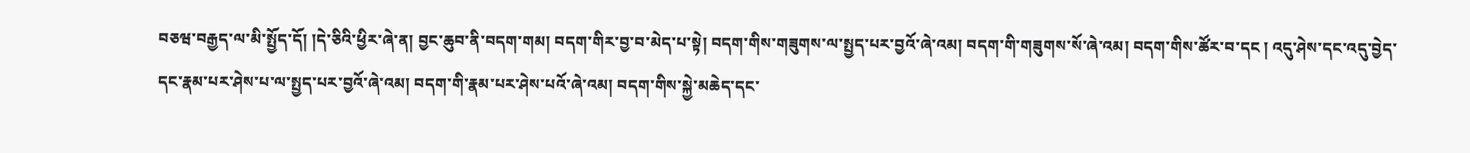བཅཝ་བརྒྱད་ལ་མི་སྤྱོད་དོ། །དེ་ཅིའི་ཕྱིར་ཞེ་ན། བྱང་ཆུབ་ནི་བདག་གམ། བདག་གིར་བྱ་བ་མེད་པ་སྟེ། བདག་གིས་གཟུགས་ལ་སྤྱད་པར་བྱའོ་ཞེ་འམ། བདག་གི་གཟུགས་སོ་ཞེ་འམ། བདག་གིས་ཚོར་བ་དང ། འདུ་ཤེས་དང་འདུ་བྱེད་དང་རྣམ་པར་ཤེས་པ་ལ་སྤྱད་པར་བྱའོ་ཞེ་འམ། བདག་གི་རྣམ་པར་ཤེས་པའོ་ཞེ་འམ། བདག་གིས་སྐྱེ་མཆེད་དང་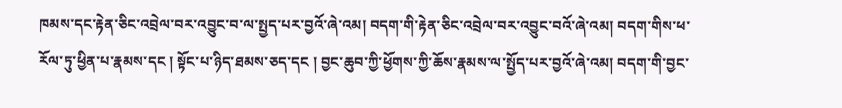ཁམས་དང་རྟེན་ཅིང་འབྲེལ་བར་འབྱུང་བ་ལ་སྤྱད་པར་བྱའོ་ཞེ་འམ། བདག་གི་རྟེན་ཅིང་འབྲེལ་བར་འབྱུང་བའོ་ཞེ་འམ། བདག་གིས་ཕ་རོལ་ཏུ་ཕྱིན་པ་རྣམས་དང ། སྟོང་པ་ཉིད་ཐམས་ཅད་དང ། བྱང་ཆུབ་ཀྱི་ཕྱོགས་ཀྱི་ཆོས་རྣམས་ལ་སྤྱོད་པར་བྱའོ་ཞེ་འམ། བདག་གི་བྱང་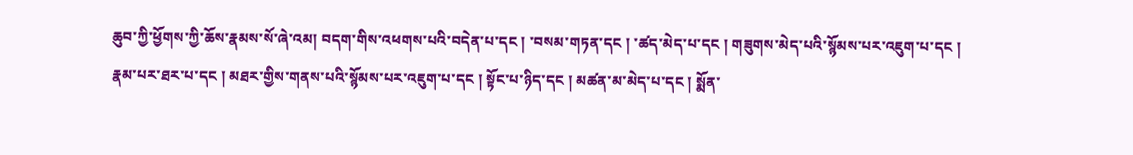ཆུབ་ཀྱི་ཕྱོགས་ཀྱི་ཆོས་རྣམས་སོ་ཞེ་འམ། བདག་གིས་འཕགས་པའི་བདེན་པ་དང ། ་བསམ་གཏན་དང ། ་ཚད་མེད་པ་དང ། གཟུགས་མེད་པའི་སྙོམས་པར་འཇུག་པ་དང ། རྣམ་པར་ཐར་པ་དང ། མཐར་གྱིས་གནས་པའི་སྙོམས་པར་འཇུག་པ་དང ། སྟོང་པ་ཉིད་དང ། མཚན་མ་མེད་པ་དང ། སྨོན་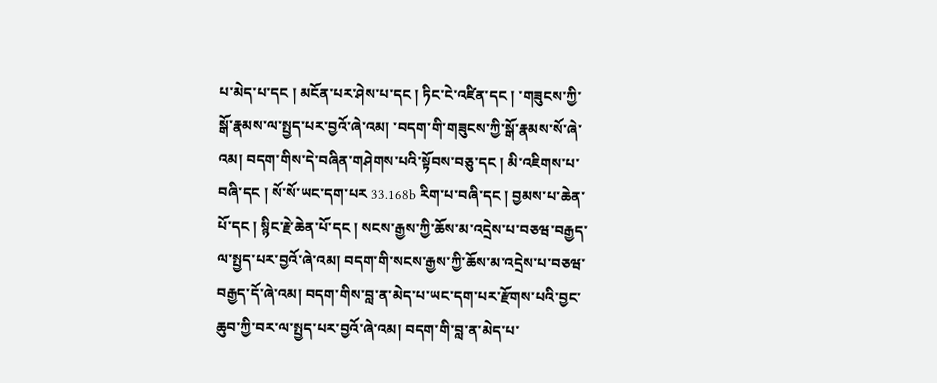པ་མེད་པ་དང ། མངོན་པར་ཤེས་པ་དང ། ཏིང་ངེ་འཛིན་དང ། ་གཟུངས་ཀྱི་སྒོ་རྣམས་ལ་སྤྱད་པར་བྱའོ་ཞེ་འམ། ་བདག་གི་གཟུངས་ཀྱི་སྒོ་རྣམས་སོ་ཞེ་འམ། བདག་གིས་དེ་བཞིན་གཤེགས་པའི་སྟོབས་བཅུ་དང ། མི་འཇིགས་པ་བཞི་དང ། སོ་སོ་ཡང་དག་པར 33.168b རིག་པ་བཞི་དང ། བྱམས་པ་ཆེན་པོ་དང ། སྙིང་རྗེ་ཆེན་པོ་དང ། སངས་རྒྱས་ཀྱི་ཆོས་མ་འདྲེས་པ་བཅཝ་བརྒྱད་ལ་སྤྱད་པར་བྱའོ་ཞེ་འམ། བདག་གི་སངས་རྒྱས་ཀྱི་ཆོས་མ་འདྲེས་པ་བཅཝ་བརྒྱད་དོ་ཞེ་འམ། བདག་གིས་བླ་ན་མེད་པ་ཡང་དག་པར་རྫོགས་པའི་བྱང་ཆུབ་ཀྱི་བར་ལ་སྤྱད་པར་བྱའོ་ཞེ་འམ། བདག་གི་བླ་ན་མེད་པ་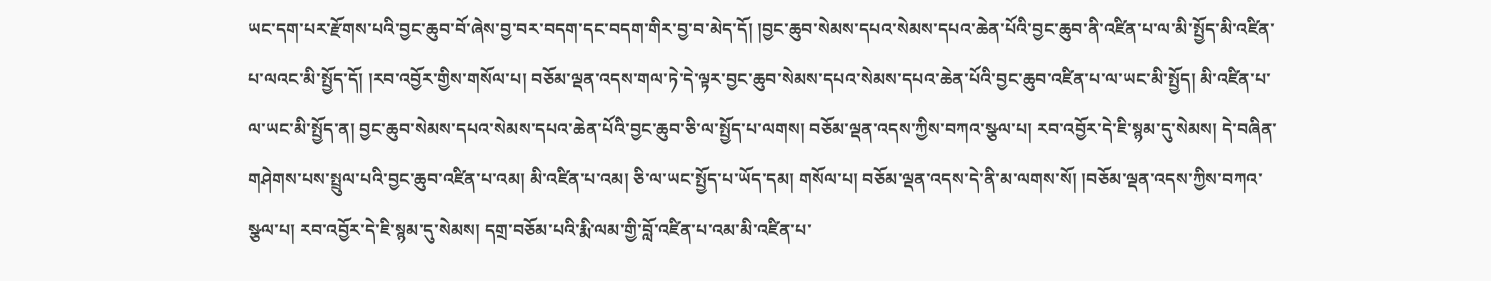ཡང་དག་པར་རྫོགས་པའི་བྱང་ཆུབ་བོ་ཞེས་བྱ་བར་བདག་དང་བདག་གིར་བྱ་བ་མེད་དོ། །བྱང་ཆུབ་སེམས་དཔའ་སེམས་དཔའ་ཆེན་པོའི་བྱང་ཆུབ་ནི་འཛིན་པ་ལ་མི་སྤྱོད་མི་འཛིན་པ་ལའང་མི་སྤྱོད་དོ། །རབ་འབྱོར་གྱིས་གསོལ་པ། བཅོམ་ལྡན་འདས་གལ་ཏེ་དེ་ལྟར་བྱང་ཆུབ་སེམས་དཔའ་སེམས་དཔའ་ཆེན་པོའི་བྱང་ཆུབ་འཛིན་པ་ལ་ཡང་མི་སྤྱོད། མི་འཛིན་པ་ལ་ཡང་མི་སྤྱོད་ན། བྱང་ཆུབ་སེམས་དཔའ་སེམས་དཔའ་ཆེན་པོའི་བྱང་ཆུབ་ཅི་ལ་སྤྱོད་པ་ལགས། བཅོམ་ལྡན་འདས་ཀྱིས་བཀའ་སྩལ་པ། རབ་འབྱོར་དེ་ཇི་སྙམ་དུ་སེམས། དེ་བཞིན་གཤེགས་པས་སྤྲུལ་པའི་བྱང་ཆུབ་འཛིན་པ་འམ། མི་འཛིན་པ་འམ། ཅི་ལ་ཡང་སྤྱོད་པ་ཡོད་དམ། གསོལ་པ། བཅོམ་ལྡན་འདས་དེ་ནི་མ་ལགས་སོ། །བཅོམ་ལྡན་འདས་ཀྱིས་བཀའ་སྩལ་པ། རབ་འབྱོར་དེ་ཇི་སྙམ་དུ་སེམས། དགྲ་བཅོམ་པའི་རྨི་ལམ་གྱི་བློ་འཛིན་པ་འམ་མི་འཛིན་པ་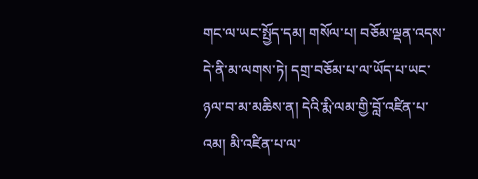གང་ལ་ཡང་སྤྱོད་དམ། གསོལ་པ། བཅོམ་ལྡན་འདས་དེ་ནི་མ་ལགས་ཏེ། དགྲ་བཅོམ་པ་ལ་ཡོད་པ་ཡང་ཉལ་བ་མ་མཆིས་ན། དེའི་རྨི་ལམ་གྱི་བློ་འཛིན་པ་འམ། མི་འཛིན་པ་ལ་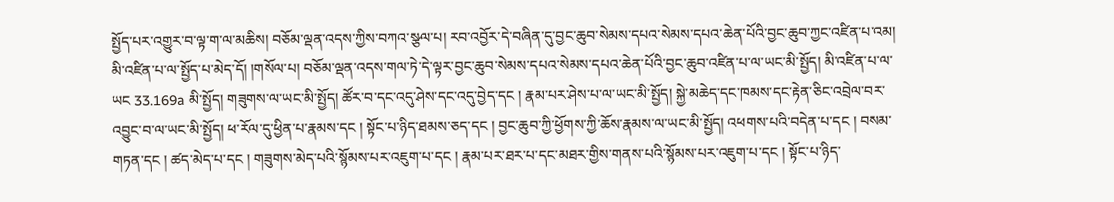སྤྱོད་པར་འགྱུར་བ་ལྟ་ག་ལ་མཆིས། བཅོམ་ལྡན་འདས་ཀྱིས་བཀའ་སྩལ་པ། རབ་འབྱོར་དེ་བཞིན་དུ་བྱང་ཆུབ་སེམས་དཔའ་སེམས་དཔའ་ཆེན་པོའི་བྱང་ཆུབ་ཀྱང་འཛིན་པ་འམ། མི་འཛིན་པ་ལ་སྤྱོད་པ་མེད་དོ། །གསོལ་པ། བཅོམ་ལྡན་འདས་གལ་ཏེ་དེ་ལྟར་བྱང་ཆུབ་སེམས་དཔའ་སེམས་དཔའ་ཆེན་པོའི་བྱང་ཆུབ་འཛིན་པ་ལ་ཡང་མི་སྤྱོད། མི་འཛིན་པ་ལ་ཡང 33.169a མི་སྤྱོད། གཟུགས་ལ་ཡང་མི་སྤྱོད། ཚོར་བ་དང་འདུ་ཤེས་དང་འདུ་བྱེད་དང ། རྣམ་པར་ཤེས་པ་ལ་ཡང་མི་སྤྱོད། སྐྱེ་མཆེད་དང་ཁམས་དང་རྟེན་ཅིང་འབྲེལ་བར་འབྱུང་བ་ལ་ཡང་མི་སྤྱོད། ཕ་རོལ་དུ་ཕྱིན་པ་རྣམས་དང ། སྟོང་པ་ཉིད་ཐམས་ཅད་དང ། བྱང་ཆུབ་ཀྱི་ཕྱོགས་ཀྱི་ཆོས་རྣམས་ལ་ཡང་མི་སྤྱོད། འཕགས་པའི་བདེན་པ་དང ། བསམ་གཏན་དང ། ཚད་མེད་པ་དང ། གཟུགས་མེད་པའི་སྙོམས་པར་འཇུག་པ་དང ། རྣམ་པར་ཐར་པ་དང་མཐར་གྱིས་གནས་པའི་སྙོམས་པར་འཇུག་པ་དང ། སྟོང་པ་ཉིད་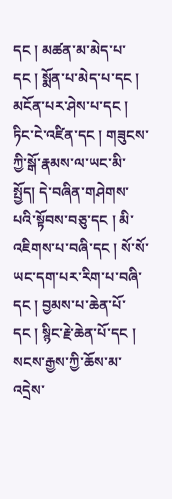དང ། མཚན་མ་མེད་པ་དང ། སྨོན་པ་མེད་པ་དང ། མངོན་པར་ཤེས་པ་དང ། ཏིང་ངེ་འཛིན་དང ། གཟུངས་ཀྱི་སྒོ་རྣམས་ལ་ཡང་མི་སྤྱོད། དེ་བཞིན་གཤེགས་པའི་སྟོབས་བཅུ་དང ། མི་འཇིགས་པ་བཞི་དང ། སོ་སོ་ཡང་དག་པར་རིག་པ་བཞི་དང ། བྱམས་པ་ཆེན་པོ་དང ། སྙིང་རྗེ་ཆེན་པོ་དང ། སངས་རྒྱས་ཀྱི་ཆོས་མ་འདྲེས་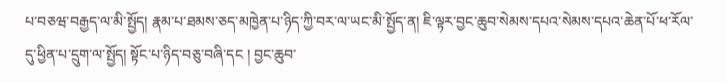པ་བཅཝ་བརྒྱད་ལ་མི་སྤྱོད། རྣམ་པ་ཐམས་ཅད་མཁྱེན་པ་ཉིད་ཀྱི་བར་ལ་ཡང་མི་སྤྱོད་ན། ཇི་ལྟར་བྱང་ཆུབ་སེམས་དཔའ་སེམས་དཔའ་ཆེན་པོ་ཕ་རོལ་དུ་ཕྱིན་པ་དྲུག་ལ་སྤྱོད། སྟོང་པ་ཉིད་བཅུ་བཞི་དང ། བྱང་ཆུབ་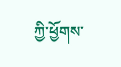ཀྱི་ཕྱོགས་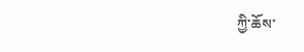ཀྱི་ཆོས་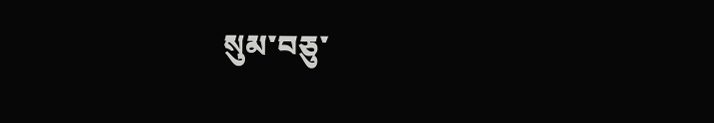སུམ་བཅུ་